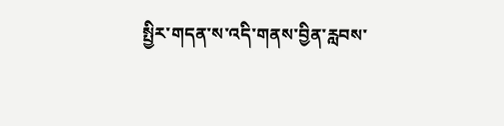སྤྱིར་གདན་ས་འདི་གནས་བྱིན་རླབས་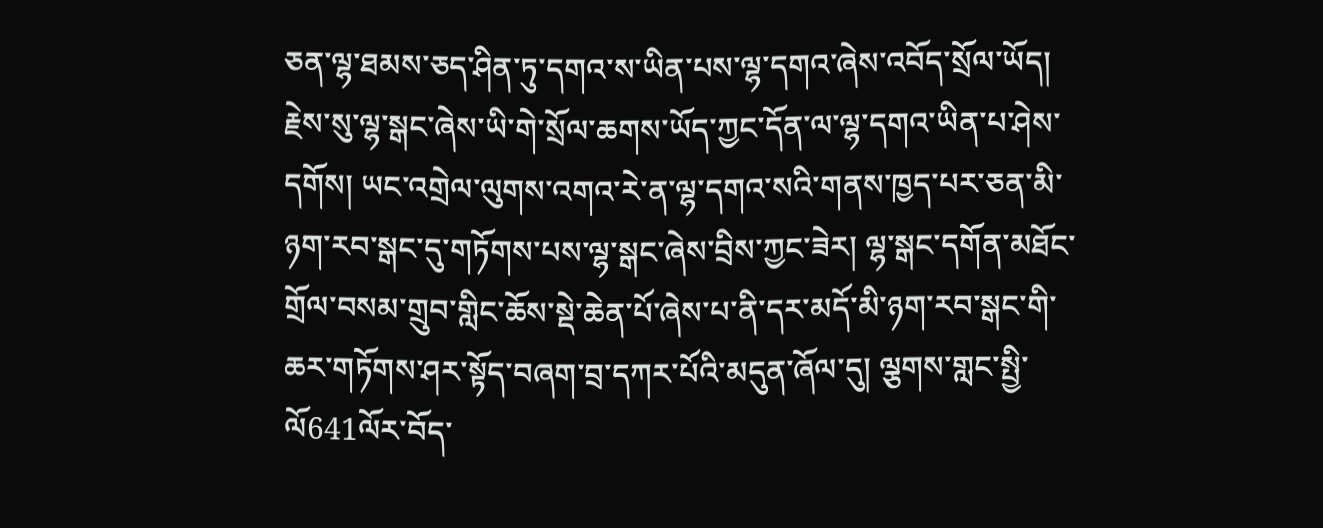ཅན་ལྷ་ཐམས་ཅད་ཤིན་ཏུ་དགའ་ས་ཡིན་པས་ལྷ་དགའ་ཞེས་འབོད་སྲོལ་ཡོད། རྗེས་སུ་ལྷ་སྒང་ཞེས་ཡི་གེ་སྲོལ་ཆགས་ཡོད་ཀྱང་དོན་ལ་ལྷ་དགའ་ཡིན་པ་ཤེས་དགོས། ཡང་འགྲེལ་ལུགས་འགའ་རེ་ན་ལྷ་དགའ་སའི་གནས་ཁྱད་པར་ཅན་མི་ཉག་རབ་སྒང་དུ་གཏོགས་པས་ལྷ་སྒང་ཞེས་བྲིས་ཀྱང་ཟེར། ལྷ་སྒང་དགོན་མཐོང་གྲོལ་བསམ་གྲུབ་གླིང་ཆོས་སྡེ་ཆེན་པོ་ཞེས་པ་ནི་དར་མདོ་མི་ཉག་རབ་སྒང་གི་ཆར་གཏོགས་ཤར་སྟོད་བཞག་བྲ་དཀར་པོའི་མདུན་ཞོལ་དུ། ལྕགས་གླང་སྤྱི་ལོ641ལོར་བོད་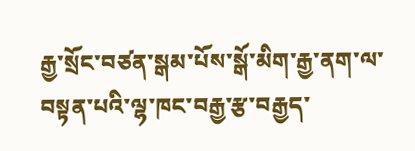རྒྱ་སྲོང་བཙན་སྒམ་པོས་སྒོ་མིག་རྒྱ་ནག་ལ་བསྟན་པའི་ལྷ་ཁང་བརྒྱ་རྩ་བརྒྱད་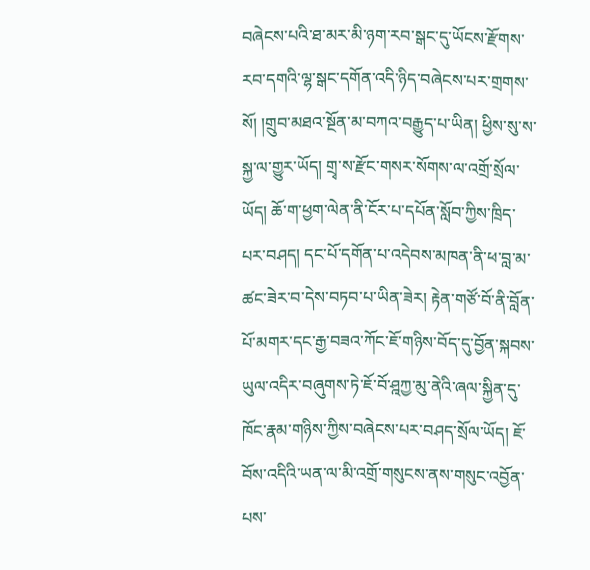བཞེངས་པའི་ཐ་མར་མི་ཉག་རབ་སྒང་དུ་ཡོངས་རྫོགས་རབ་དགའི་ལྷ་སྒང་དགོན་འདི་ཉིད་བཞེངས་པར་གྲགས་སོ། །གྲུབ་མཐའ་སྔོན་མ་བཀའ་བརྒྱུད་པ་ཡིན། ཕྱིས་སུ་ས་སྐྱ་ལ་གྱུར་ཡོད། གྲྭ་ས་རྫོང་གསར་སོགས་ལ་འགྲོ་སྲོལ་ཡོད། ཆོ་ག་ཕྱག་ལེན་ནི་ངོར་པ་དཔོན་སློབ་ཀྱིས་ཁྲིད་པར་བཤད། དང་པོ་དགོན་པ་འདེབས་མཁན་ནི་ཕ་བླ་མ་ཚང་ཟེར་བ་དེས་བཏབ་པ་ཡིན་ཟེར། རྟེན་གཙོ་བོ་ནི་བློན་པོ་མགར་དང་རྒྱ་བཟའ་ཀོང་ཇོ་གཉིས་བོད་དུ་བྱོན་སྐབས་ཡུལ་འདིར་བཞུགས་ཏེ་ཇོ་བོ་ཤྰཀྱ་མུ་ནེའི་ཞལ་སྐྱིན་དུ་ཁོང་རྣམ་གཉིས་ཀྱིས་བཞེངས་པར་བཤད་སྲོལ་ཡོད། ཇོ་བོས་འདིའི་ཡན་ལ་མི་འགྲོ་གསུངས་ནས་གསུང་འབྱོན་པས་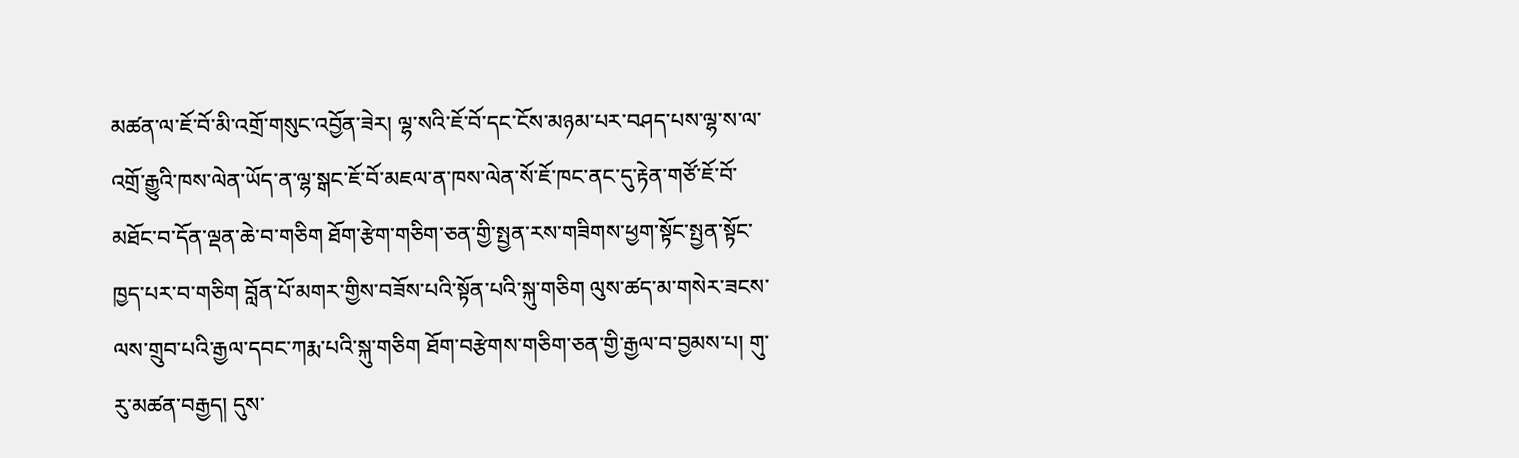མཚན་ལ་ཇོ་བོ་མི་འགྲོ་གསུང་འབྱོན་ཟེར། ལྷ་སའི་ཇོ་བོ་དང་ངོས་མཉམ་པར་བཤད་པས་ལྷ་ས་ལ་འགྲོ་རྒྱུའི་ཁས་ལེན་ཡོད་ན་ལྷ་སྒང་ཇོ་བོ་མཇལ་ན་ཁས་ལེན་སོ་ཇོ་ཁང་ནང་དུ་རྟེན་གཙོ་ཇོ་བོ་མཐོང་བ་དོན་ལྡན་ཆེ་བ་གཅིག ཐོག་རྩེག་གཅིག་ཅན་གྱི་སྤྱན་རས་གཟིགས་ཕྱག་སྟོང་སྤྱན་སྟོང་ཁྱད་པར་བ་གཅིག བློན་པོ་མགར་གྱིས་བཟོས་པའི་སྟོན་པའི་སྐུ་གཅིག ལུས་ཚད་མ་གསེར་ཟངས་ལས་གྲུབ་པའི་རྒྱལ་དབང་ཀརྨ་པའི་སྐུ་གཅིག ཐོག་བརྩེགས་གཅིག་ཅན་གྱི་རྒྱལ་བ་བྱམས་པ། གུ་རུ་མཚན་བརྒྱད། དུས་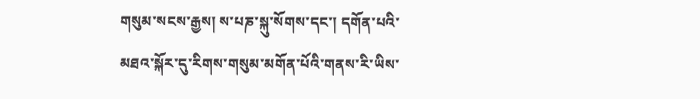གསུམ་སངས་རྒྱས། ས་པཎ་སྐུ་སོགས་དང་། དགོན་པའི་མཐའ་སྐོར་དུ་རིགས་གསུམ་མགོན་པོའི་གནས་རི་ཡིས་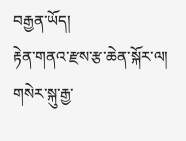བརྒྱན་ཡོད།
རྟེན་གནའ་རྫས་རྩ་ཆེན་སྐོར་ལ། གསེར་སྐུ་རྒྱ་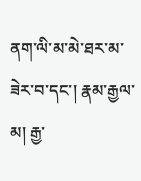ནག་ལི་མ་མེ་ཐར་མ་ཟེར་བ་དང་། རྣམ་རྒྱལ་མ། རྒྱ་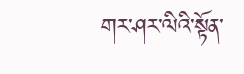གར་ཤར་ལིའི་སྟོན་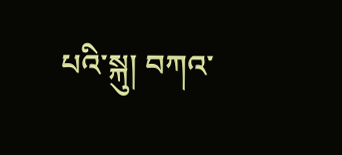པའི་སྐུ། བཀའ་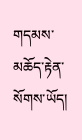གདམས་མཆོད་རྟེན་སོགས་ཡོད།